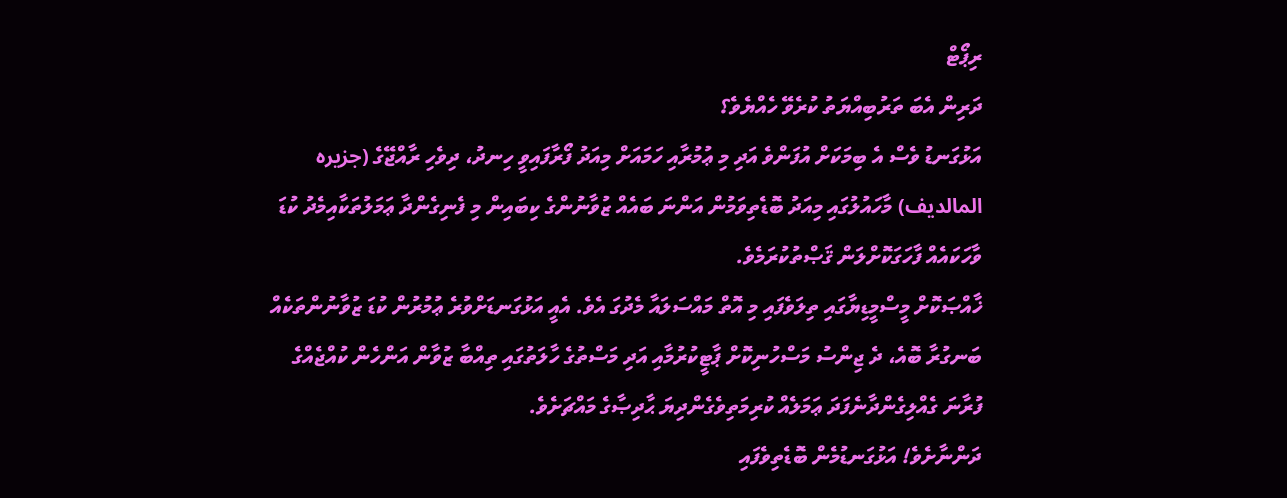ރިޕޯޓް
ދަރިން އެބަ ތަރުބިއްޔަތު ކުރެވޭ ހެއްޔެވެ؟
އަޅުގަނޑު ވެސް އެ ބިމަކަށް އުފަންވެ އަދި މި ޢުމުރާއި ހަމައަށް މިއަދު ފޯރާފައިވީ ހިނދު، ދިވެހި ރާއްޖޭގެ (جزيره المالديف) މާހައުލުގައި މިއަދު ބޮޑެތިވަމުން އަންނަ ބައެއް ޒުވާނުންގެ ކިބައިން މި ފެނިގެންދާ ޢަމަލުތަކާއިމެދު ކުޑަ ވާހަކައެއް ފާހަގަކޮށްލަން ޤަޞްތުކުރަމެވެ.
ޚާއްޞަކޮށް މީސްމީޑިޔާގައި ތިލަވެފައި މި އޮތް މައްސަލައާ މެދުގަ އެވެ. އެއީ އަޅުގަނޑަށްވުރެ ޢުމުރުން ކުޑަ ޒުވާނުންތަކެއް ބަނގުރާ ބޮއެ، ދެ ޖިންސު މަސްހުނިކޮށް ޕާޓީކުރުމާއި އަދި މަސްތުގެ ހާލަތުގައި ތިއްބާ ޒުވާން އަންހެން ކުއްޖެއްގެ ފުރާނަ ގެއްލިގެންދާނެފަދަ ޢަމަލެއް ކުރިމަތިވެގެންދިޔަ ޙާދިޞާގެ މައްޗަށެވެ.
ދަންނާށެވެ! އަޅުގަނޑުމެން ބޮޑެތިވެފައި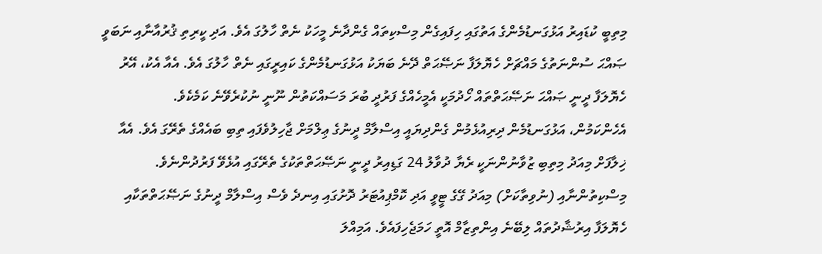މިތިބީ ކުޑައިރު އަޅުގަނޑުމެންގެ އަތުގައި ހިފައިގެން މިސްކިތައް ގެންދާނެ މީހަކު ނެތް ހާލުގަ އެވެ. އަދި ކީރިތި ޤުރުއާނާއި ނަބަވީ ޞައްޙަ ސުންނަތުގެ މައްޗަށް ހެޔޮލަފާ ނަޞޭޙަތް ދޭނެ ބަޔަކު އަޅުގަނޑުމެންގެ ކައިރީގައި ނެތް ހާލުގަ އެވެ. އެއާ އެކު، އޭރު ހެޔޮލަފާ ދީނީ ޞައްޙަ ނަޞޭޙަތްތައް ހޯދުމަކީ އެމީހެއްގެ ފަރުދީ ބުރަ މަސައްކަތުން ނޫނީ ނުކުރެވޭނެ ކަމެކެވެ.
އެހެންކަމުން، އަޅުގަނޑުމެން ދިރިއުޅެމުން ގެންދިޔައީ އިސްލާމް ދީނުގެ ޢިލްމަށް ޖާހިލުވެފައި ތިބި ބައެއްގެ ތެރޭގަ އެވެ. އެއާ ޚިލާފަށް މިއަދު މިތިބި ޒުވާނުންނަކީ ރެޔާ ދުވާލު 24 ގަޑިއިރު ދީނީ ނަޞޭޙަތްތަކުގެ ތެރޭގައި އުޅެވޭ ފަރުދުންނެވެ. މިސްކިތުންނާއި (ނުވިތާކަށް) މިއަދު ގޭގެ ޓީވީ އަދި ކޮމްޕިއުޓަރު ދޮށުގައި އިނދެ ވެސް އިސްލާމް ދީނުގެ ނަޞޭޙަތްތަކާއި ހެޔޮލަފާ އިރުޝާދުތައް ލިބޭނެ އިންތިޒާމް އޮތީ ހަމަޖެހިފައެވެ. އަމިއްލަ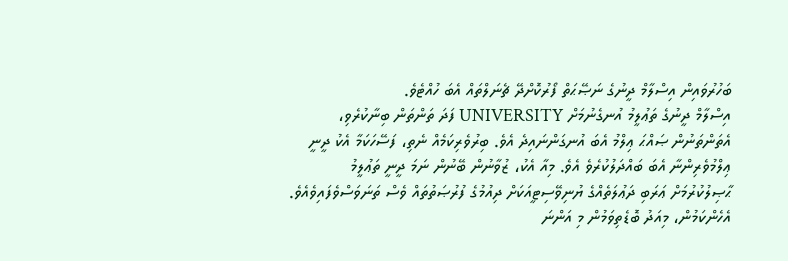ބަހުރުވައިން އިސްލާމް ދީނުގެ ނަޞޭޙަތް ފޯރުކޮށްދޭ ޗެނަލްތައް އެބަ ހުއްޓެވެ.
އިސްލާމް ދީނުގެ ތަޢުލީމު އުނގެނުމަށް UNIVERSITY ފަދަ ތަންތަން ބިނާކުރެވި، އެތަންތަނުން ޞައްޙަ ޢިލްމު އެބަ އުނގަންނައިދެ އެވެ. ބިރުވެރިކަމެއް ނެތި، ފަސޭހަކަމާ އެކު ދީނީ ޢިލްމުވެރިންނާ އެބަ ބައްދަލުކުރެވެ އެވެ. މިއާ އެކު، ޒުވާނުން ބޭނުން ނަމަ ދީނީ ތަޢުލީމު ޙާޞިލުކުރުމަށް ޢަރަބި ދަޢުލަތެއްގެ ޔުނިވޭސިޓީއަކަށް ދިއުމުގެ ފުރުޞަތުތައް ވެސް ތަނަވަސްވެފައިވެއެވެ.
އެހެންކަމުން، މިއަދު ބޮޑެތިވަމުން މި އަންނަ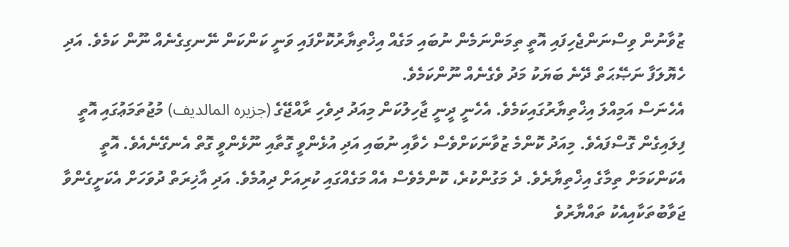ޒުވާނުން ވިސްނަންޖެހިފައި އޮތީ ތިމަންނަމެން ނުބައި މަގެއް އިޚްތިޔާރުކޮށްފައި ވަނީ ކަންކަން ނޭނގިގެނެއް ނޫން ކަމެވެ. އަދި ހެޔޮލަފާ ނަޞޭޙަތް ދޭނެ ބަޔަކު މަދު ވެގެނެއް ނޫންކަމެވެ.
އެހެނަސް އަމިއްލަ އިޚްތިޔާރުގައިކަމެވެ. އެހެނީ ދީނީ ޖާހިލުކަން މިއަދު ދިވެހި ރާއްޖޭގެ (جزيره المالديف) މުޖުތަމަޢުގައި އޮތީ ފިލައިގެން ގޮސްފައެވެ. މިއަދު ކޮންމެ ޒުވާނަކަށްވެސް ހެވާއި ނުބައި އަދި އުޅެންވީ ގޮތާއި ނޫޅެންވީ ގޮތް އެނގޭނެއެވެ. އޮތީ އެކަންކަމަށް ތިމާގެ އިޚްތިޔާރެވެ. ދެ މަގުންކުރެ، ކޮންމެވެސް އެއް މަގެއްގައި ކުރިއަށް ދިއުމެވެ. އަދި އާޚިރަތް ދުވަހަށް އެކަށީގެންވާ ޖަވާބުތަކާއިއެކު ތައްޔާރުވެ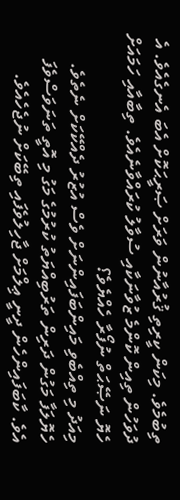ތިބުމެވެ. މިކަން ކީރިތި ޤުރުއާނުން ވަރަށް ޞަރީޙަކޮށް އެބަ އެނގެއެވެ. އެ ދުވަހުން ތިއިން ކޮންމެ ޒުވާނަކާއި ސުވާލު ކުރައްވާނެއެވެ. ތިބާއާއި ހަމައަށް ހެޔޮ ނަޞޭޙަތް ނުފޯރާ ހެއްޔެވެ؟
މިއަދު މި ތިއްބެވި މައިންބަފައިންނަށް ވެސް އުޒުރު ދެއްކޭކަށް ނެތެވެ. ހެޔޮލަފާ މަގުން ދަރިން ތަރުބިއްޔަތު ކުރުމުގެ މަގު މި އޮތީ ތަނަވަސްވެފަ އެވެ. ކާބަފައިންހެން ދީނީ ޢިލްމަށް ޖާހިލުވެފައި ތިބޭކަށް ނުޖެހެއެވެ.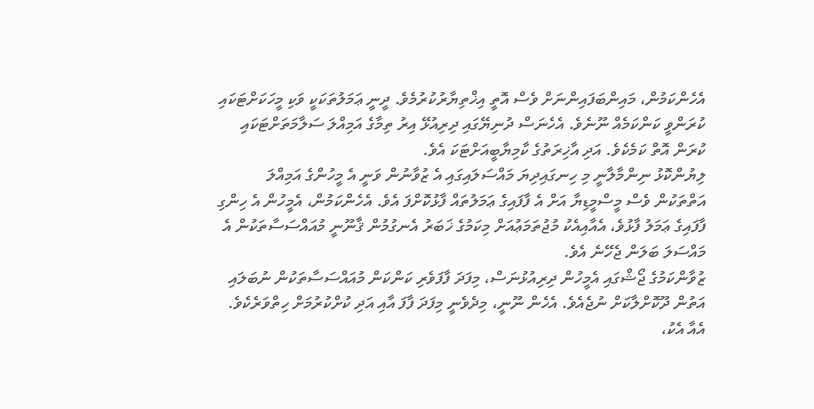އެހެންކަމުން، މައިންބަފައިންނަށް ވެސް އޮތީ އިޚްތިޔާރުކުރުމެވެ. ދީނީ ޢަމަލުތަކަކީ ވަކި މީހަކަށްޓަކައި ކުރަންވީ ކަންކަމެއް ނޫނެވެ. އެހެނަސް ދުނިޔޭގައި ދިރިއުޅޭ އިރު ތިމާގެ އަމިއްލަ ސަލާމަތަށްޓަކައި ކުރަން އޮތް ކަމެކެވެ. އަދި އާޚިރަތުގެ ކާމިޔާބީއަށްޓަކަ އެވެ.
ލިޔުންކޮޅު ނިންމާލާނީ މި ހިނގައިދިޔަ މައްސަލައިގައި އެ ޒުވާނުން ވަނީ އެ މީހުންގެ އަމިއްލަ އަތްތަކުން ވެސް މީސްމީޑިޔާ އަށް އެ ފާފައިގެ ޢަމަލުތައް ފާޅުކޮށްފަ އެވެ. އެހެންކަމުން، އެމީހުން އެ ހިންގި ފާފައިގެ ޢަމަލު ފާޅުވެ، އެއާއިއެކު މުޖުތަމަޢުއަށް މިކަމުގެ ޚަބަރު އެނގުމުން ޤާނޫނީ މުއައްސަސާތަކުން އެ މައްސަލަ ބަލަން ޖެހޭނެ އެވެ.
ޒުވާންކަމުގެ ޖޯޝްގައި އެމީހުން ދިރިއުޅުނަސް، މިފަދަ ފާފަވެރި ކަންކަން މުއައްސަސާތަކުން ނުބަލައި އަތުން ދޫކޮށްލާކަށް ނުޖެއެވެ. އެހެން ނޫނީ، މިދެވެނީ މިފަދަ ފާފަ އާއި އަދި ކުށްކުރުމަށް ހިތްވަރެކެވެ. އެއާ އެކު،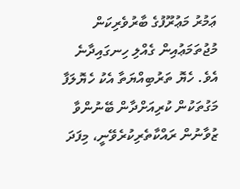ޢަމުރު މަޢުރޫފުގެ ބާރުވެރިކަން މުޖުތަމަޢުއިން ގެއްލި ހިނގައިދާނެ އެވެ. ހެޔޮ ތަރުބިއްޔަތާ އެކު ހެޔޮލަފާ މަގުތަކުން ކުރިއަށްދާން ބޭނުންވާ ޒުވާނުން ރައްކާތެރިކުރެވޭނީ، މިފަދަ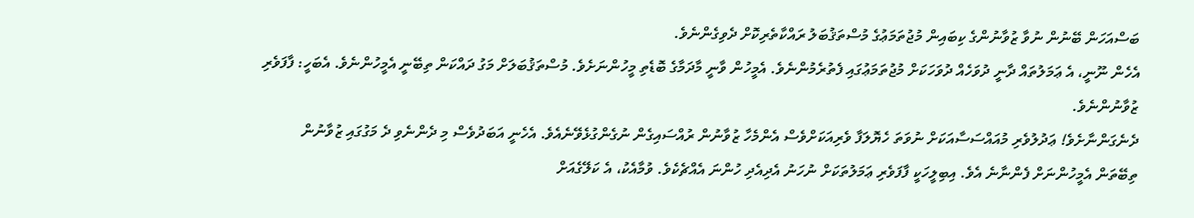ބަސްއަހަން ބޭނުން ނުވާ ޒުވާނުންގެ ކިބައިން މުޖުތަމަޢުގެ މުސްތަޤުބަލު ރައްކާތެރިކޮށް ދެވިގެންނެވެ.
އެހެން ނޫނީ، އެ ޢަމަލުތައް ދާނީ ދުވަހެއް ދުވަހަކަށް މުޖުތަމަޢުގައި ފެތުރެމުންނެވެ. އެމީހުން ވާނީ މާދަމާގެ ބޮޑެތި މީހުންނަށެވެ. މުސްތަޤުބަލަށް މަގު ދައްކަން ތިބޭނީ އެމީހުންނެވެ. އެބަހީ: ފާފަވެރި ޒުވާނުންނެވެ.
ދެނެގަންނާށެވެ! ޢަދުލުވެރި މުއައްސަސާއަކަށް ނުވަތަ ހެޔޮލަފާ ވެރިއަކަށްވެސް އެންމެހާ ޒުވާނުން ރުއްސައިގެން ނުގެންގުޅެވޭނެއެވެ. އެހެނީ އަބަދުވެސް މި ދެންނެވި ދެ މަގުގައި ޒުވާނުން ތިބޭތަން އެމީހުންނަށް ފެންނާނެ އެވެ. އިބިލީހަކީ ފާފަވެރި ޢަމަލުތަކަށް ނުހަނު އެދިއެދި ހުންނަ އެއްޗެކެވެ. ވުމާއެކު، އެ ކަލޭގެއަށް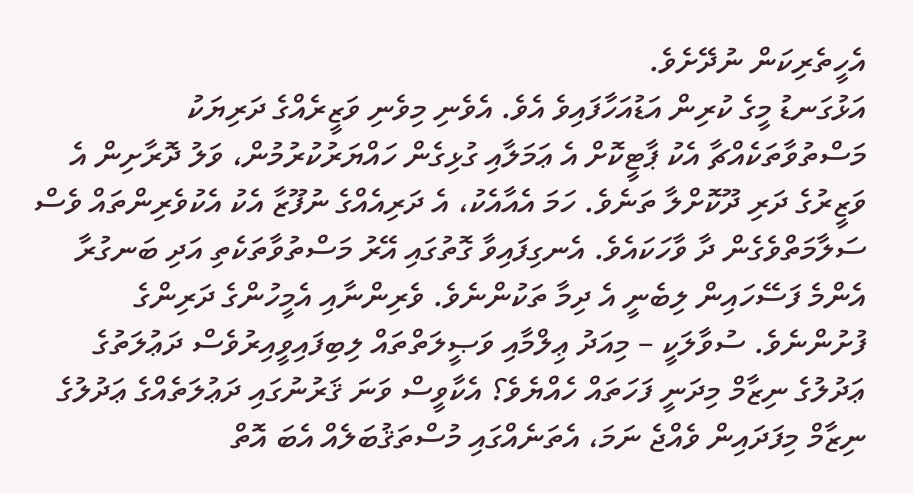އެހީތެރިކަން ނުދޭށެވެ.
އަޅުގަނޑު މީގެ ކުރިން އަޑުއަހާފައިވެ އެވެ. އެވެނި މިވެނި ވަޒީރެއްގެ ދަރިޔަކު މަސްތުވާތަކެއްޗާ އެކު ޕާޓީކޮށް އެ ޢަމަލާއި ގުޅިގެން ހައްޔަރުކުރުމުން، ވަލު ދޮރާށިން އެ ވަޒީރުގެ ދަރި ދޫކޮށްލާ ތަނެވެ. ހަމަ އެއާއެކު، އެ ދަރިއެއްގެ ނުފޫޒާ އެކު އެކުވެރިންތައް ވެސް ސަލާމަތްވެގެން ދާ ވާހަކައެވެ. އެނގިފައިވާ ގޮތުގައި އޭރު މަސްތުވާތަކެތި އަދި ބަނގުރާ އެންމެ ފަސޭހައިން ލިބެނީ އެ ދިމާ ތަކުންނެވެ. ވެރިންނާއި އެމީހުންގެ ދަރިންގެ ފުށުންނެވެ. ސުވާލަކީ – މިއަދު ޢިލްމާއި ވަޞީލަތްތައް ލިބިފައިވީއިރުވެސް ދަޢުލަތުގެ ޢަދުލުގެ ނިޒާމް މިދަނީ ފަހަތައް ހެއްޔެވެ؟ އެކާވީސް ވަނަ ޤަރުނުގައި ދަޢުލަތެއްގެ ޢަދުލުގެ ނިޒާމް މިފަދައިން ވެއްޖެ ނަމަ، އެތަނެއްގައި މުސްތަޤުބަލެއް އެބަ އޮތް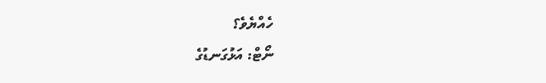ހެއްޔެވެ؟
ނޯޓް: އަޅުގަނޑުގެ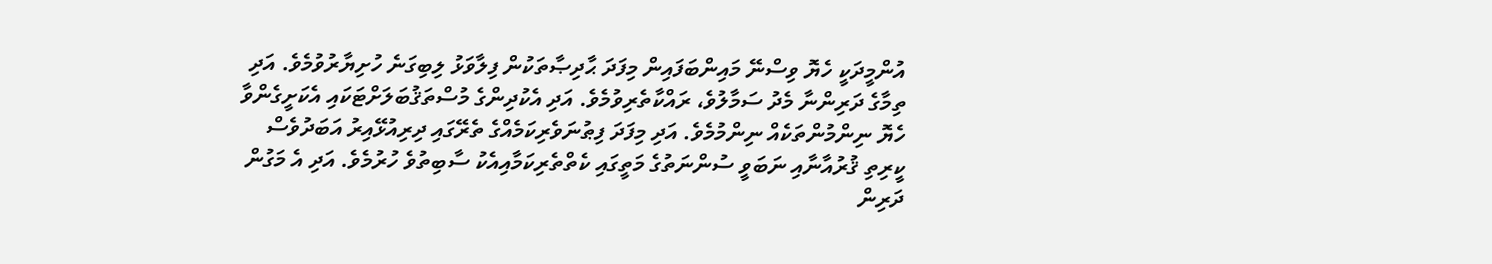އުންމީދަކީ ހެޔޮ ވިސްނޭ މައިންބަފައިން މިފަދަ ޙާދިޞާތަކުން ފިލާވަޅު ލިބިގަނެ ހުށިޔާރުވުމެވެ. އަދި ތިމާގެ ދަރިންނާ މެދު ސަމާލުވެ، ރައްކާތެރިވުމެވެ. އަދި އެކުދިންގެ މުސްތަޤުބަލަށްޓަކައި އެކަށީގެންވާ ހެޔޮ ނިންމުންތަކެއް ނިންމުމެވެ. އަދި މިފަދަ ފިޠުނަވެރިކަމެއްގެ ތެރޭގައި ދިރިއުޅޭއިރު އަބަދުވެސް ކީރިތި ޤުރުއާނާއި ނަބަވީ ސުންނަތުގެ މަތީގައި ކެތްތެރިކަމާއިއެކު ސާބިތުވެ ހުރުމެވެ. އަދި އެ މަގުން ދަރިން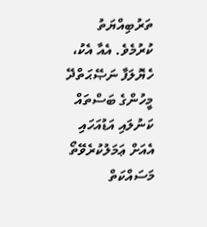ތަރުބިއްޔަތު ކުރުމެވެ. އެއާ އެކު، ހެޔޮލަފާ ނަޞޭޙަތްދޭ މީހުންގެ ބަސްތައް ކަނުލައި އަޑުއަހައި އެއަށް ޢަމަލުކުރެވޭތޯ މަސައްކަތް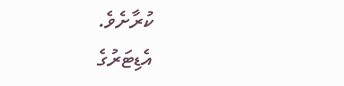ކުރާށެވެ.
އެޑިޓަރުގެ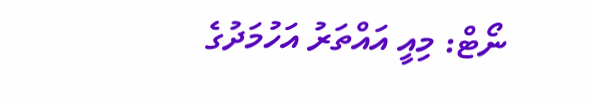ނޯޓް: މިއީ އައްތަރު އަހުމަދުގެ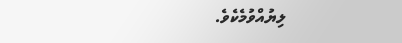ލިޔުއްވުމެކެވެ.